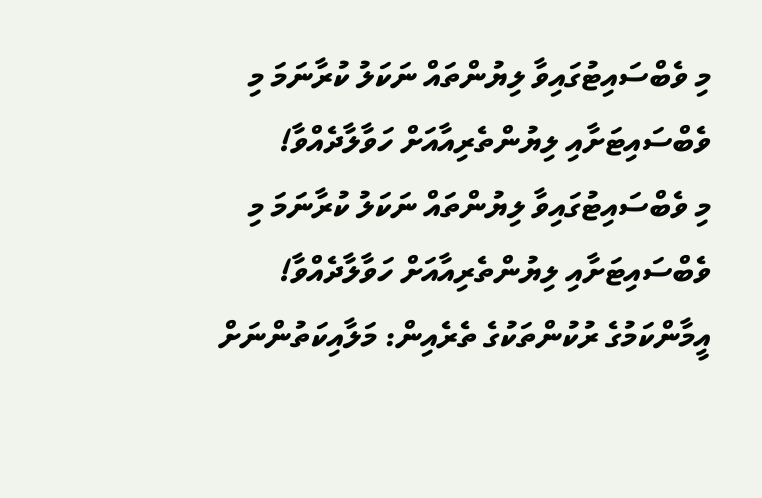މި ވެބްސައިޓުގައިވާ ލިޔުންތައް ނަކަލު ކުރާނަމަ މި ވެބްސައިޓަށާއި ލިޔުންތެރިއާއަށް ހަވާލާދެއްވާ!
މި ވެބްސައިޓުގައިވާ ލިޔުންތައް ނަކަލު ކުރާނަމަ މި ވެބްސައިޓަށާއި ލިޔުންތެރިއާއަށް ހަވާލާދެއްވާ!
އީމާންކަމުގެ ރުކުންތަކުގެ ތެރެއިން: މަލާއިކަތުންނަށް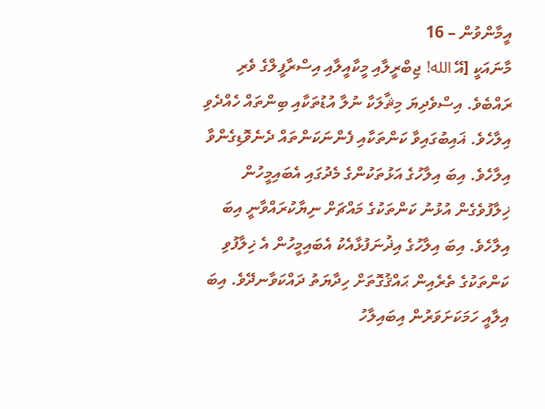އީމާންވުން – 16
މާނައަކީ [އޭ الله! ޖިބްރީލާއި މީކާއީލާއި އިސްރާފީލްގެ ވެރި ރައްބެވެ. އިސްވެދިޔަ މިޘާލަކާ ނުލާ އުޑުތަކާއި ބިންތައް ހެއްދެވި އިލާހެވެ. ޣައިބުގައިވާ ކަންތަކާއި ފެންނަކަންތައް ދެނެވޮޑިގެންވާ އިލާހެވެ. އިބަ އިލާހުގެ އަޅުތަކުންގެ މެދުގައި އެބައިމީހުން ޚިލާފުވެގެން އުޅުނު ކަންތަކުގެ މައްޗަށް ނިޔާކުރައްވާނީ އިބަ އިލާހެވެ. އިބަ އިލާހުގެ އިޛުނަފުޅާއެކު އެބައިމީހުން އެ ޚިލާފުވި ކަންތަކުގެ ތެރެއިން ޙައްޤުގޮތަށް ހިދާޔަތު ދައްކަވާނދޭވެ. އިބަ އިލާއީ ހަމަކަށަވަރުން އިބައިލާހު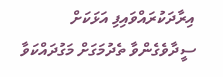އިރާދަކުރައްވައިފި އަޅަކަށް ސީދާވެގެންވާ ތެދުމަގަށް މަގުދައްކަވާ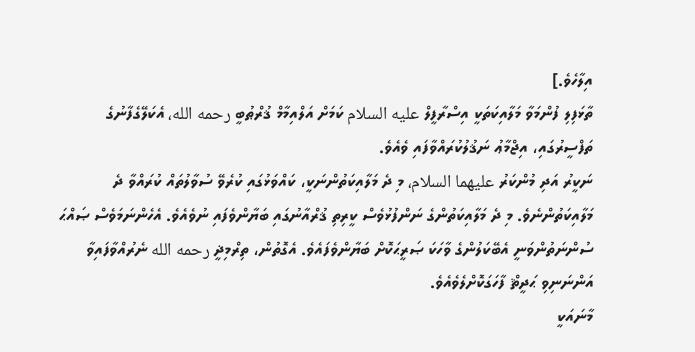އިލާހެވެ.]
ތާޅަފިލި ފުންމަވާ މަލާއިކަތަކީ އިސްރާފީލް عليه السلام ކަމަށް އަލްއިމާމް ޤުރްޠުބީ رحمه الله، އެކަލޭގެފާނުގެ ތަފްސީރުގައި، އިޖްމާޢު ނަޤުލުކުރައްވާފައި ވެއެވެ.
ނަކީރު އަދި މުންކަރު عليهما السلام، މި ދެ މަލާއިކަތުންނަކީ، ކައްވަޅުގައި ކުރެވޭ ސުވާލުތައް ކުރައްވާ ދެ މަލާއިކަތުންނެވެ. މި ދެ މަލާއިކަތުންގެ ނަންފުޅުވެސް ކީރިތި ޤުރްއާނުގައި ބަޔާންވެފައި ނުވެއެވެ. އެހެންނަމަވެސް ޞައްޙަ ސުންނަތުންވަނީ އެބޭކަލުންގެ ވާހަކަ ޞަރީޙަކޮށް ބަޔާންވެފައެވެ. އެގޮތުން، ތިރްމިޛީ رحمه الله ނެރުއްވާފައިވާ އަންނަނިވި ޙަދީޘް ފާހަގަކޮށްލެވެއެވެ.
މާނައަކީ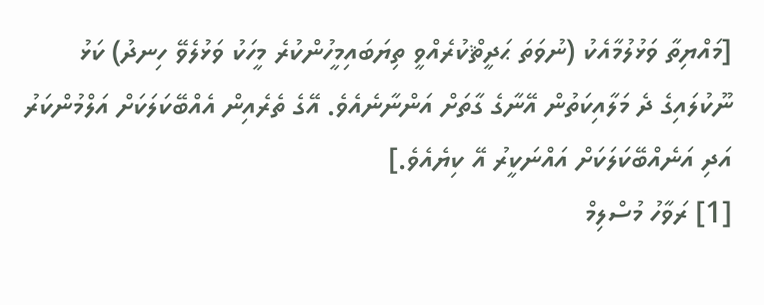[މައްޔިތާ ވަޅުލުމާއެކު (ނުވަތަ ޙަދީޘްކުރެއްވީ ތިޔަބައިމީހުންކުރެ މީހަކު ވަޅުލެވޭ ހިނދު) ކަޅު ނޫކުލައިގެ ދެ މަލާއިކަތުން އޭނާގެ ގާތަށް އަންނާނެއެވެ. އޭގެ ތެރެއިން އެއްބޭކަލަކަށް އަލްމުންކަރު އަދި އަނެއްބޭކަލަކަށް އައްނަކީރު އޭ ކިޔެއެވެ.]
[1] ރަވާހު މުސްލިމް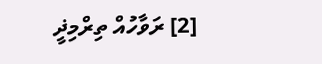[2] ރަވާހުއް ތިރްމިޛީ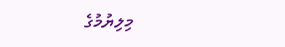މިލިޔުމުގެ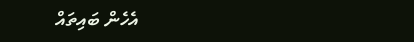އެހެން ބައިތައް